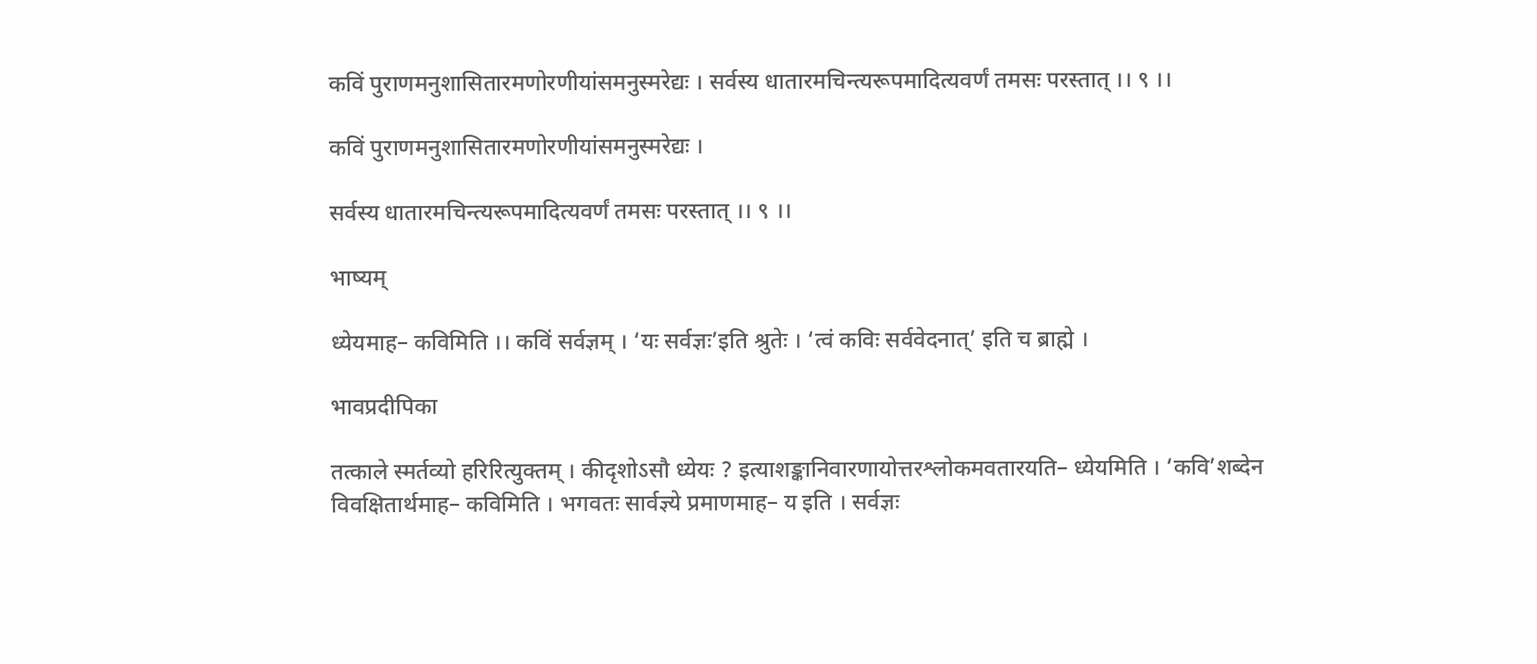कविं पुराणमनुशासितारमणोरणीयांसमनुस्मरेद्यः । सर्वस्य धातारमचिन्त्यरूपमादित्यवर्णं तमसः परस्तात् ।। ९ ।।

कविं पुराणमनुशासितारमणोरणीयांसमनुस्मरेद्यः ।

सर्वस्य धातारमचिन्त्यरूपमादित्यवर्णं तमसः परस्तात् ।। ९ ।।

भाष्यम्

ध्येयमाह– कविमिति ।। कविं सर्वज्ञम् । ‘यः सर्वज्ञः’इति श्रुतेः । ‘त्वं कविः सर्ववेदनात्’ इति च ब्राह्मे ।

भावप्रदीपिका

तत्काले स्मर्तव्यो हरिरित्युक्तम् । कीदृशोऽसौ ध्येयः ? इत्याशङ्कानिवारणायोत्तरश्लोकमवतारयति– ध्येयमिति । ‘कवि’शब्देन विवक्षितार्थमाह– कविमिति । भगवतः सार्वज्ञ्ये प्रमाणमाह– य इति । सर्वज्ञः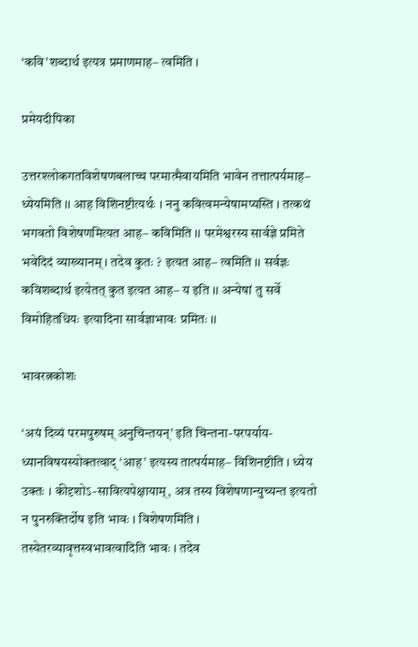‘कवि’शब्दार्थ इत्यत्र प्रमाणमाह– त्वमिति ।

प्रमेयदीपिका

उत्तरश्लोकगतविशेषणबलाच्च परमात्मैवायमिति भावेन तत्तात्पर्यमाह– ध्येयमिति ।। आह विशिनष्टीत्यर्थः । ननु कवित्वमन्येषामप्यस्ति । तत्कथं भगवतो विशेषणमित्यत आह– कविमिति ।। परमेश्वरस्य सार्वज्ञे प्रमिते भवेदिदं व्याख्यानम् । तदेव कुतः ? इत्यत आह– त्वमिति ।। सर्वज्ञः कविशब्दार्थ इत्येतत् कुत इत्यत आह– य इति ।। अन्येषां तु सर्वे विमोहितधियः इत्यादिना सार्वज्ञाभावः प्रमितः ।।

भावरत्नकोशः

‘अयं दिव्यं परमपुरुषम् अनुचिन्तयन्’ इति चिन्तना-परपर्याय-ध्यानविषयस्योक्तत्वाद् ‘आह’ इत्यस्य तात्पर्यमाह– विशिनष्टीति । ध्येय उक्तः । कीदृशोऽ-सावित्यपेक्षायाम्, अत्र तस्य विशेषणान्युच्यन्त इत्यतो न पुनरुक्तिर्दोष इति भावः । विशेषणमिति । तस्येतरव्यावृत्तस्वभावत्वादिति भावः । तदेव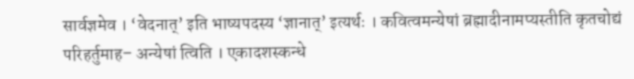सार्वज्ञमेव । ‘वेदनात्’ इति भाष्यपदस्य ‘ज्ञानात्’ इत्यर्थः । कवित्वमन्येषां ब्रह्मादीनामप्यस्तीति कृतचोद्यं परिहर्तुमाह– अन्येषां त्विति । एकादशस्कन्धे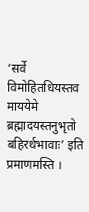‘सर्वे विमोहितधियस्तव माययेमे ब्रह्मादयस्तनुभृतो बहिरर्थभावाः’ इति प्रमाणमस्ति ।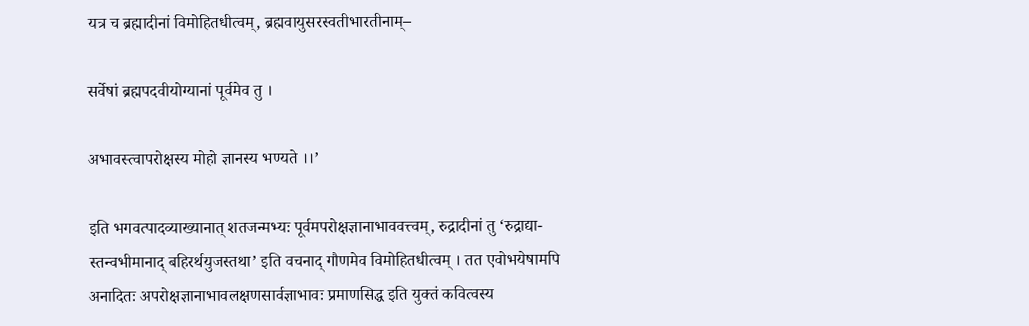यत्र च ब्रह्मादीनां विमोहितधीत्वम्, ब्रह्मवायुसरस्वतीभारतीनाम्–

सर्वेषां ब्रह्मपदवीयोग्यानां पूर्वमेव तु ।

अभावस्त्वापरोक्षस्य मोहो ज्ञानस्य भण्यते ।।’

इति भगवत्पादव्याख्यानात् शतजन्मभ्यः पूर्वमपरोक्षज्ञानाभाववत्त्वम्, रुद्रादीनां तु ‘रुद्राद्या-स्तन्वभीमानाद् बहिरर्थयुजस्तथा’ इति वचनाद् गौणमेव विमोहितधीत्वम् । तत एवोभयेषामपि अनादितः अपरोक्षज्ञानाभावलक्षणसार्वज्ञाभावः प्रमाणसिद्ध इति युक्तं कवित्वस्य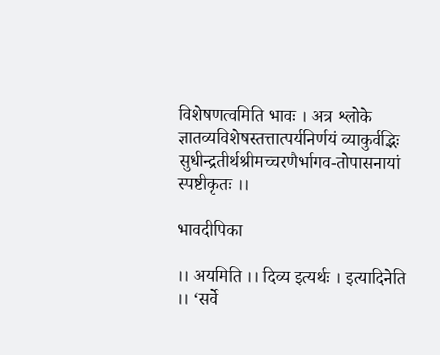विशेषणत्वमिति भावः । अत्र श्लोके ज्ञातव्यविशेषस्तत्तात्पर्यनिर्णयं व्याकुर्वद्भिः सुधीन्द्रतीर्थश्रीमच्चरणैर्भागव-तोपासनायां स्पष्टीकृतः ।।

भावदीपिका

।। अयमिति ।। दिव्य इत्यर्थः । इत्यादिनेति ।। ‘सर्वे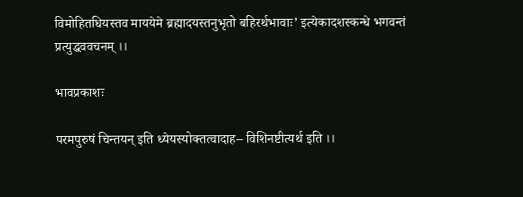विमोहितधियस्तव माययेमे ब्रह्मादयस्तनुभृतो बहिरर्थभावाः’ इत्येकादशस्कन्धे भगवन्तं प्रत्युद्धववचनम् ।।

भावप्रकाशः

परमपुरुषं चिन्तयन् इति ध्येयस्योक्तत्वादाह– विशिनष्टीत्यर्थ इति ।।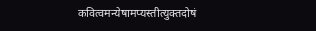कवित्वमन्येषामप्यस्तीत्युक्तदोषं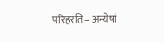परिहरति– अन्येषां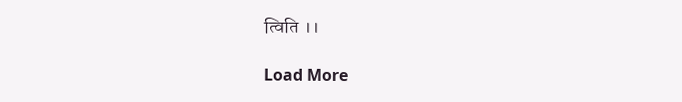त्विति ।।

Load More